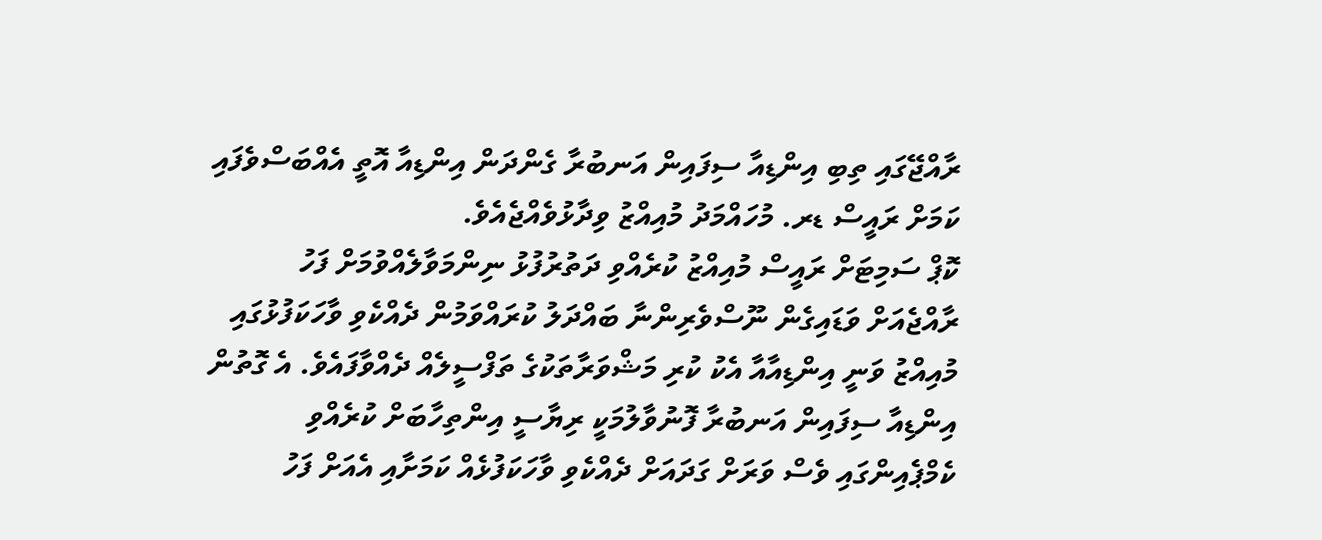ރާއްޖޭގައި ތިބި އިންޑިއާ ސިފައިން އަނބުރާ ގެންދަން އިންޑިއާ އޮތީ އެއްބަސްވެފައި ކަމަށް ރައީސް ޑރ. މުހައްމަދު މުއިއްޒު ވިދާޅުވެއްޖެއެވެ.
ކޮޕް ސަމިޓަށް ރައީސް މުއިއްޒު ކުރެއްވި ދަތުރުފުޅު ނިންމަވާލެއްވުމަށް ފަހު ރާއްޖެއަށް ވަޑައިގެން ނޫސްވެރިންނާ ބައްދަލު ކުރައްވަމުން ދެއްކެވި ވާހަކަފުޅުގައި މުއިއްޒު ވަނީ އިންޑިއާއާ އެކު ކުރި މަޝްވަރާތަކުގެ ތަފްސީލެއް ދެއްވާފައެވެ. އެ ގޮތުން އިންޑިއާ ސިފައިން އަނބުރާ ފޮނުވާލުމަކީ ރިޔާސީ އިންތިހާބަށް ކުރެއްވި ކެމްޕެއިންގައި ވެސް ވަރަށް ގަދައަށް ދެއްކެވި ވާހަކަފުޅެއް ކަމަށާއި އެއަށް ފަހު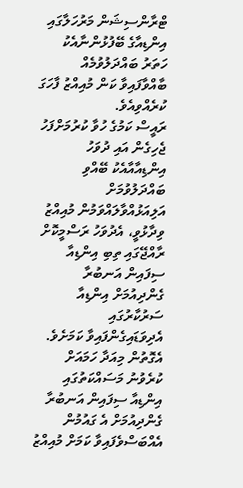ޓްރާންސިޝަން މަރުހަލާގައި އިންޑިއާގެ ބޭފުޅުންނާއެކު ހަތަރު ބައްދަލުވުމެއް ބާއްވާފައިވާ ކަން މުއިއްޒު ފާހަގަ ކުރެއްވިއެވެ.
ރައީސް ކަމުގެ ހުވާ ކުރުމަށްފަހު ޖެހިގެން އައި ދުވަހު އިންޑިއާއާއެކު ބޭއްވި ބައްދަލުވުމަށް އަލިއަޅުއްވާލައްވަމުން މުއިއްޒު ވިދާޅުވީ، އެދުވަހު ރަސްމީކޮށް ރާއްޖޭގައި ތިބި އިންޑިއާ ސިފައިން އަނބުރާ ގެންދިއުމަށް އިންޑިއާ ސަރުކާރުގައި އެދިވަޑައިގެންފައިވާ ކަމަށެވެ. އެގޮތުން މިއަދާ ހަމައަށް ކުރެވުނު މަސައްކަތުގައި އިންޑިއާ ސިފައިން އަނބުރާ ގެންދިއުމަށް އެ ގައުމުން އެއްބަސްވެފައިވާ ކަމަށް މުއިއްޒު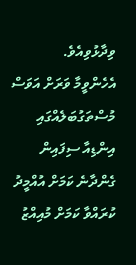ވިދާޅުވިއެވެ.
އެހެންވީމާ ވަރަށް އަވަސް މުސްތަގުބަލެއްގައި އިންޑިއާ ސިފައިން ގެންދާނެ ކަމަށް އުއްމީދު ކުރައްވާ ކަމަށް މުއިއްޒު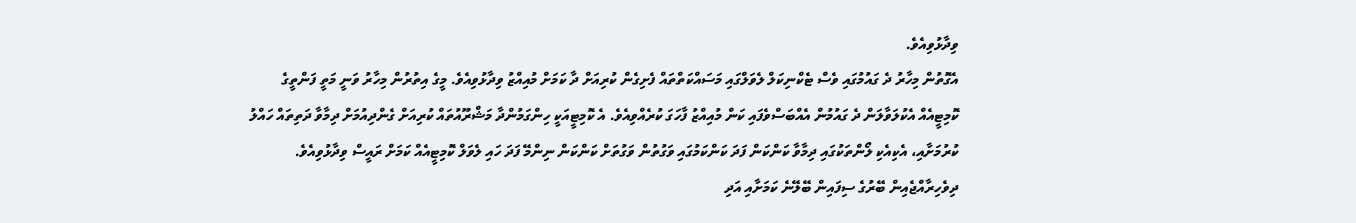ވިދާޅުވިއެވެ.
އެގޮތުން މިހާރު ދެ ގައުމުގައި ވެސް ޓެކްނިކަލް ލެވަލްގައި މަސައްކަތްތައް ފެށިގެން ކުރިއަށް ދާ ކަމަށް މުއިއްޒު ވިދާޅުވިއެވެ. މީގެ އިތުރުން މިހާރު ވަނީ މަތީ ފަންތީގެ ކޮމިޓީއެއް އެކުލަވާލަން ދެ ގައުމުން އެއްބަސްވެފައި ކަން މުއިއްޒު ފާހަގަ ކުރެއްވިއެވެ. އެ ކޮމިޓީއަކީ ހިންގަމުންދާ މަޝްރޫއުތައް ކުރިއަށް ގެންދިއުމަށް ދިމާވާ ދަތިތައް ހައްލު ކުރުމަށާއި، އެކިއެކި ލޯންތަކުގައި ދިމާވާ ކަންކަން ފަދަ ކަންކަމުގައި ވަގުތުން ވަގުތަށް ކަންކަން ނިންމޭ ފަދަ ހައި ލެވަލް ކޮމިޓީއެއް ކަމަށް ރައީސް ވިދާޅުވިއެވެ.
ދިވެހިރާއްޖެއިން ބޭރުގެ ސިފައިން ބޭލޭނެ ކަމަށާއި އަދި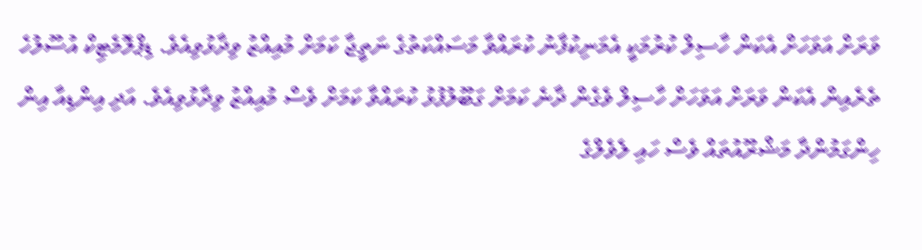ވަރަށް އަވަހަށް އެކަން ހާސިލް ކުރުމަކީ އެމަނިކުފާނު ކުރައްވާ މަސައްކަތުގެ ނަތީޖާ ކަމަށް މުއިއްޒު ވިދާޅުވިއެވެ. ޑިޕްލޮމެޓިކް އުސޫލުހެ ތެރެއިން އެކަން ވަރަށް އަވަހަށް ހާސިލް ވެގެން ދާނެ ކަމަށް ގަބޫލުފުޅު ކުރައްވާ ކަމަށް ވެސް މުއިއްޒު ވިދާޅުވިއެވެ. އަދި އިންޑިއާ އިން ހިންގަމުންދާ މަޝްރޫއުތައް ވެސް ހައި ލެވެލްގެ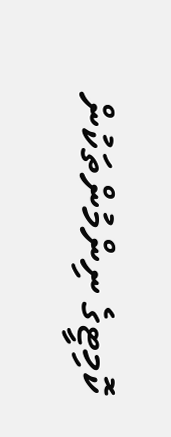ކޮމިޓީގެ ނިންމުންތަކުން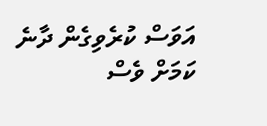އަވަސް ކުރެވިގެން ދާނެ ކަމަށް ވެސް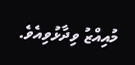މުއިއްޒު ވިދާޅުވިއެވެ.